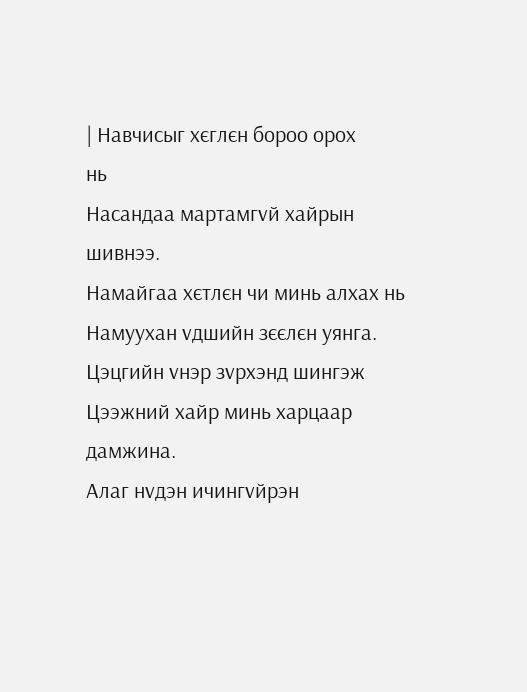| Навчисыг хєглєн бороо орох
нь
Насандаа мартамгvй хайрын шивнээ.
Намайгаа хєтлєн чи минь алхах нь
Намуухан vдшийн зєєлєн уянга.
Цэцгийн vнэр зvрхэнд шингэж
Цээжний хайр минь харцаар дамжина.
Алаг нvдэн ичингvйрэн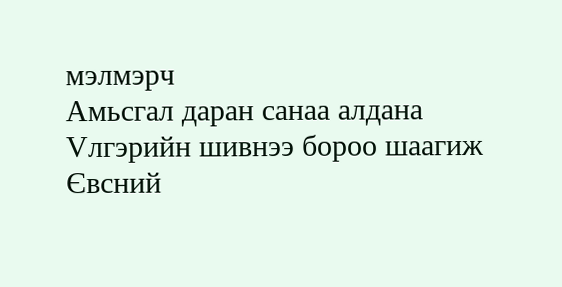мэлмэрч
Амьсгал даран санаа алдана
Vлгэрийн шивнээ бороо шаагиж
Євсний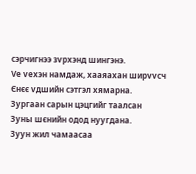сэрчигнээ зvрхэнд шингэнэ.
Vе vехэн намдаж, хааяахан ширvvсч
Єнєє vдшийн сэтгэл хямарна.
Зургаан сарын цэцгийг таалсан
Зуны шєнийн одод нуугдана.
Зуун жил чамаасаа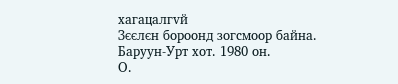хагацалгvй
Зєєлєн бороонд зогсмоор байна.
Баруун-Урт хот. 1980 он.
О.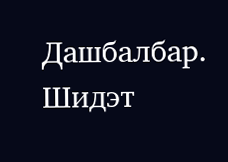Дашбалбар. Шидэт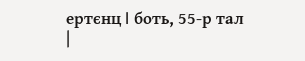ертєнц I боть, 55-р тал
|